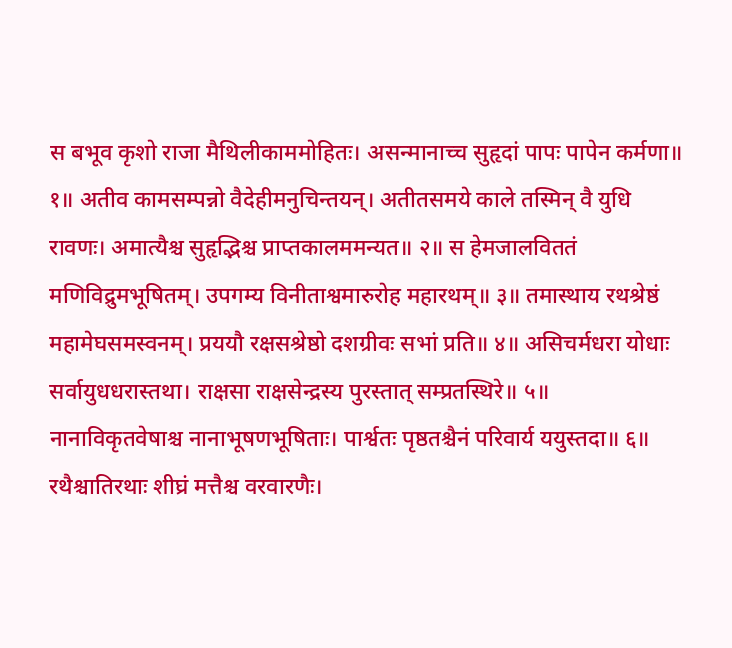स बभूव कृशो राजा मैथिलीकाममोहितः। असन्मानाच्च सुहृदां पापः पापेन कर्मणा॥ १॥ अतीव कामसम्पन्नो वैदेहीमनुचिन्तयन्। अतीतसमये काले तस्मिन् वै युधि रावणः। अमात्यैश्च सुहृद्भिश्च प्राप्तकालममन्यत॥ २॥ स हेमजालविततं मणिविद्रुमभूषितम्। उपगम्य विनीताश्वमारुरोह महारथम्॥ ३॥ तमास्थाय रथश्रेष्ठं महामेघसमस्वनम्। प्रययौ रक्षसश्रेष्ठो दशग्रीवः सभां प्रति॥ ४॥ असिचर्मधरा योधाः सर्वायुधधरास्तथा। राक्षसा राक्षसेन्द्रस्य पुरस्तात् सम्प्रतस्थिरे॥ ५॥ नानाविकृतवेषाश्च नानाभूषणभूषिताः। पार्श्वतः पृष्ठतश्चैनं परिवार्य ययुस्तदा॥ ६॥ रथैश्चातिरथाः शीघ्रं मत्तैश्च वरवारणैः।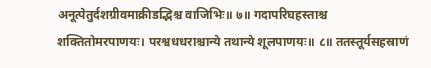अनूत्पेतुर्दशग्रीवमाक्रीडद्भिश्च वाजिभिः॥ ७॥ गदापरिघहस्ताश्च शक्तितोमरपाणयः। परश्वधधराश्चान्ये तथान्ये शूलपाणयः॥ ८॥ ततस्तूर्यसहस्राणं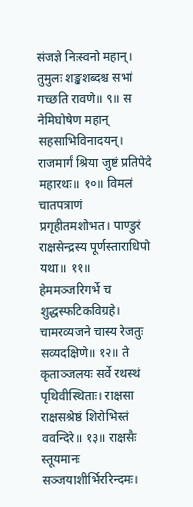संजज्ञे निःस्वनो महान्। तुमुलः शङ्खशब्दश्च सभां गच्छति रावणे॥ ९॥ स नेमिघोषेण महान् सहसाभिविनादयन्। राजमार्गं श्रिया जुष्टं प्रतिपेदे महारथः॥ १०॥ विमलं चातपत्राणं प्रगृहीतमशोभत। पाण्डुरं राक्षसेन्द्रस्य पूर्णस्ताराधिपो यथा॥ ११॥ हेममञ्जरिगर्भे च शुद्धस्फटिकविग्रहे। चामरव्यजने चास्य रेजतुः सव्यदक्षिणे॥ १२॥ ते कृताञ्जलयः सर्वे रथस्थं पृथिवीस्थिताः। राक्षसा राक्षसश्रेष्ठं शिरोभिस्तं ववन्दिरे॥ १३॥ राक्षसैः स्तूयमानः सञ्जयाशीर्भिररिन्दमः।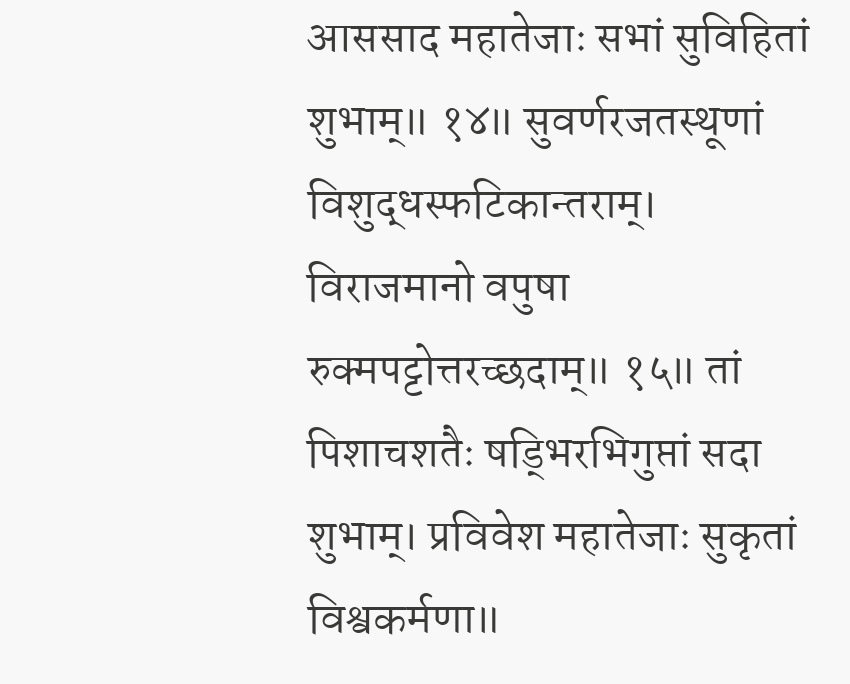आससाद महातेजाः सभां सुविहितां शुभाम्॥ १४॥ सुवर्णरजतस्थूणां विशुद्धस्फटिकान्तराम्। विराजमानो वपुषा रुक्मपट्टोत्तरच्छदाम्॥ १५॥ तां पिशाचशतैः षड्भिरभिगुप्तां सदा शुभाम्। प्रविवेश महातेजाः सुकृतां विश्वकर्मणा॥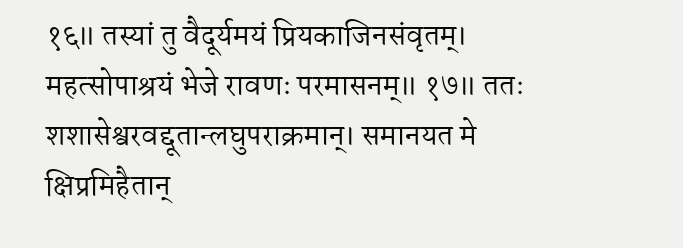१६॥ तस्यां तु वैदूर्यमयं प्रियकाजिनसंवृतम्। महत्सोपाश्रयं भेजे रावणः परमासनम्॥ १७॥ ततः शशासेश्वरवद्दूतान्लघुपराक्रमान्। समानयत मे क्षिप्रमिहैतान्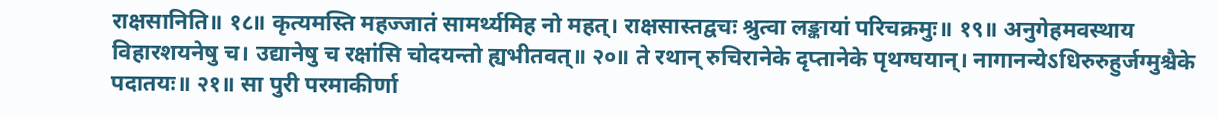राक्षसानिति॥ १८॥ कृत्यमस्ति महज्जातं सामर्थ्यमिह नो महत्। राक्षसास्तद्वचः श्रुत्वा लङ्कायां परिचक्रमुः॥ १९॥ अनुगेहमवस्थाय विहारशयनेषु च। उद्यानेषु च रक्षांसि चोदयन्तो ह्यभीतवत्॥ २०॥ ते रथान् रुचिरानेके दृप्तानेके पृथग्घयान्। नागानन्येऽधिरुरुहुर्जग्मुश्चैके पदातयः॥ २१॥ सा पुरी परमाकीर्णा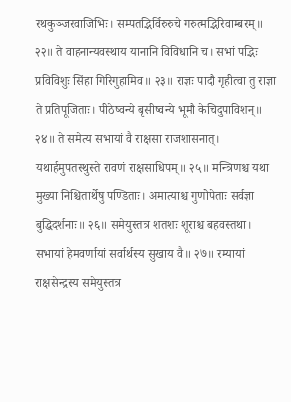रथकुञ्जरवाजिभिः। सम्पतद्भिर्विरुरुचे गरुत्मद्भिरिवाम्बरम्॥ २२॥ ते वाहनान्यवस्थाय यानानि विविधानि च। सभां पद्भिः प्रविविशुः सिंहा गिरिगुहामिव॥ २३॥ राज्ञः पादौ गृहीत्वा तु राज्ञा ते प्रतिपूजिताः। पीठेष्वन्ये बृसीष्वन्ये भूमौ केचिदुपाविशन्॥ २४॥ ते समेत्य सभायां वै राक्षसा राजशासनात्। यथार्हमुपतस्थुस्ते रावणं राक्षसाधिपम्॥ २५॥ मन्त्रिणश्च यथा मुख्या निश्चितार्थेषु पण्डिताः। अमात्याश्च गुणोपेताः सर्वज्ञा बुद्धिदर्शनाः॥ २६॥ समेयुस्तत्र शतशः शूराश्च बहवस्तथा। सभायां हेमवर्णायां सर्वार्थस्य सुखाय वै॥ २७॥ रम्यायां राक्षसेन्द्रस्य समेयुस्तत्र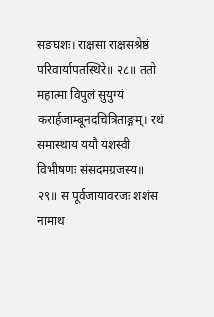सङघशः। राक्षसा राक्षसश्रेष्ठं परिवार्यापतस्थिरे॥ २८॥ ततो महात्मा विपुलं सुयुग्यं करार्हजाम्बूनदचित्रिताङ्गम्। रथं समास्थाय ययौ यशस्वी विभीषणः संसदमग्रजस्य॥ २९॥ स पूर्वजायावरजः शशंस नामाथ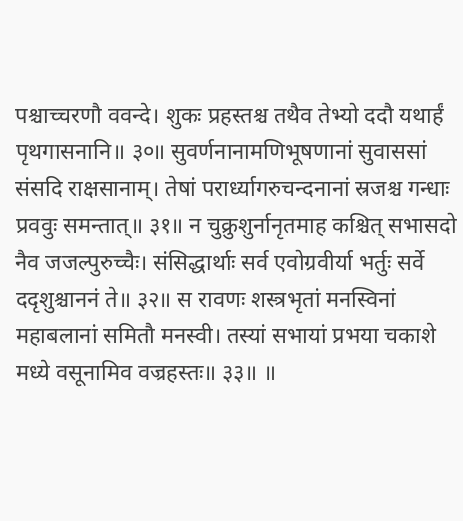पश्चाच्चरणौ ववन्दे। शुकः प्रहस्तश्च तथैव तेभ्यो ददौ यथार्हं पृथगासनानि॥ ३०॥ सुवर्णनानामणिभूषणानां सुवाससां संसदि राक्षसानाम्। तेषां परार्ध्यागरुचन्दनानां स्रजश्च गन्धाः प्रववुः समन्तात्॥ ३१॥ न चुक्रुशुर्नानृतमाह कश्चित् सभासदो नैव जजल्पुरुच्चैः। संसिद्धार्थाः सर्व एवोग्रवीर्या भर्तुः सर्वे ददृशुश्चाननं ते॥ ३२॥ स रावणः शस्त्रभृतां मनस्विनां महाबलानां समितौ मनस्वी। तस्यां सभायां प्रभया चकाशे मध्ये वसूनामिव वज्रहस्तः॥ ३३॥ ॥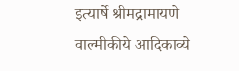इत्यार्षे श्रीमद्रामायणे वाल्मीकीये आदिकाव्ये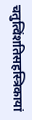चतुत्विंशतिसहस्त्रिकायां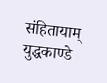संहितायाम् युद्धकाण्डे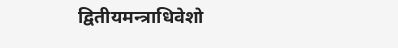द्वितीयमन्त्राधिवेशो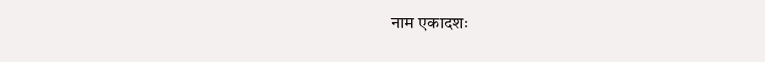नाम एकादशः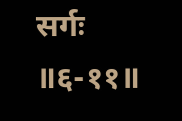सर्गः ॥६-११॥